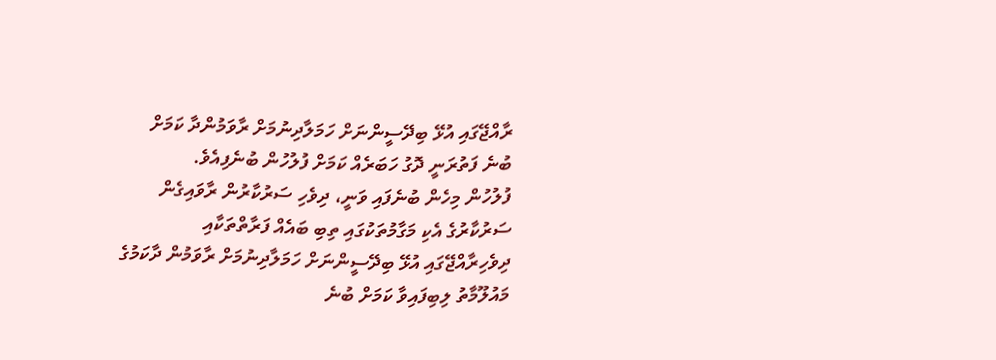ރާއްޖޭގައި އުޅޭ ބިދޭސީންނަށް ހަމަލާދިނުމަށް ރާވަމުންދާ ކަމަށް ބުނެ ފަތުރަނީ ދޮގު ހަބަރެއް ކަމަށް ފުލުހުން ބުނެފިއެވެ.
ފުލުހުން މިހެން ބުނެފައި ވަނީ، ދިވެހި ސަރުކާރުން ރާވައިގެން ސަރުކާރުގެ އެކި މަގާމުތަކުގައި ތިބި ބައެއް ފަރާތްތަކާއި ދިވެހިރާއްޖޭގައި އުޅޭ ބިދޭސީންނަށް ހަމަލާދިނުމަށް ރާވަމުން ދާކަމުގެ މައުލޫމާތު ލިބިފައިވާ ކަމަށް ބުނެ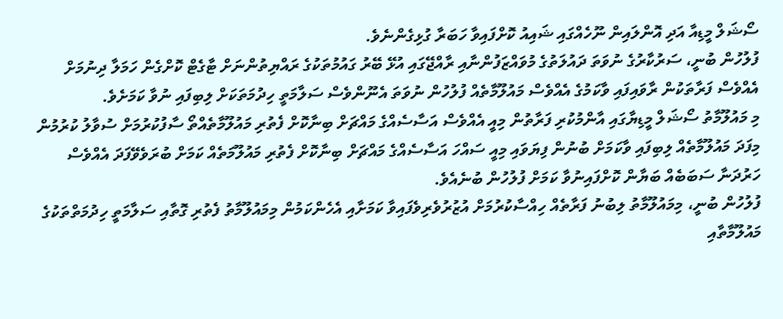ސޯޝަލް މީޑިއާ އަދި އޮންލައިން ނޫހެއްގައި ޝައިއު ކޮށްފައިވާ ހަބަރާ ގުޅިގެންނެވެ.
ފުލުހުން ބުނީ، ސަރުކާރުގެ ނުވަތަ ދައުލަތުގެ މުވައްޒަފުންނާއި ރާއްޖޭގައި އުޅޭ ބޭރު ގައުމުތަކުގެ ރައްޔިތުންނަށް ޓާގެޓް ކޮށްގެން ހަމަލާ ދިނުމަށް އެއްވެސް ފަރާތަކުން ރާވައިފައި ވާކަމުގެ އެއްވެސް މައުލޫމާތެއް ފުލުހުން ނުވަތަ އެނޫންވެސް ސަލާމަތީ ހިދުމަތަކަށް ލިބިފައި ނުވާ ކަމަށެވެ.
މި މައުލޫމާތު ސޯޝަލް މީޑިޔާގައި އާންމުކުރި ފަރާތުން މިއީ އެއްވެސް އަސާސެއްގެ މައްޗަށް ބިނާކޮށް ފެތުރި މައުލޫމާތެއްތޯ ސާފުކުރުމަށް ސުވާލު ކުރުމުން މިފަދަ މައުލޫމާތެއް ލިބިފައި ވާކަމަށް ބުނުން ފިޔަވައި މިއީ ސައްހަ އަސާސެއްގެ މައްޗަށް ބިނާކޮށް ފެތުރި މައުލޫމަތެއް ކަމަށް ބުރަވެވޭފަދަ އެއްވެސް ހަރުދަނާ ސަބަބެއް ބަޔާން ކޮށްފައިނުވާ ކަމަށް ފުލުހުން ބުނެއެވެ.
ފުލުހުން ބުނީ، މިމައުލޫމާތު ލިބުނު ފަރާތެއް ހިއްސާކުރުމަށް އުޒުރުވެރިވެފައިވާ ކަމަށާއި އެހެންކަމުން މިމައުލޫމާތު ފެތުރި ގޮތާއި ސަލާމަތީ ހިދުމަތްތަކުގެ މައުލޫމާތާއި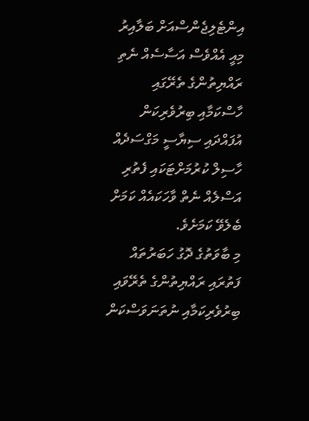އިންޓެލިޖެންސްއަށް ބަލާއިރު މިއީ އެއްވެސް އަސާސެއް ނެތި ރައްޔިތުންގެ ތެރޭގައި ހާސްކަމާއި ބިރުވެރިކަން އުފައްދައި ސިޔާސީ މަގްސަދެއް ހާސިލް ކުރުމަށްޓަކައި ފެތުރި އަސްލެއް ނެތް ވާހަކައެއް ކަމަށް ބެލެވޭ ކަމަށެވެ.
މި ބާވަތުގެ ދޮގު ހަބަރުތައް ފަތުރައި ރައްޔިތުންގެ ތެރޭވައި ބިރުވެރިކަމާއި ނުތަނަވަސްކަން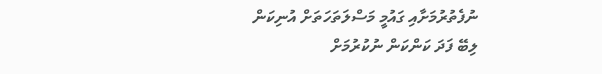ނުފެތުރުމަށާއި ގައުމީ މަސްލަތަހަތަށް އުނިކަން ލިބޭ ފަދަ ކަންކަން ނުކުރުމަށް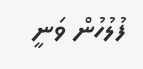ފުލުހުން ވަނީ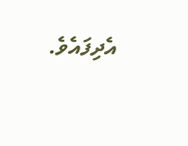އެދިފައެވެ.